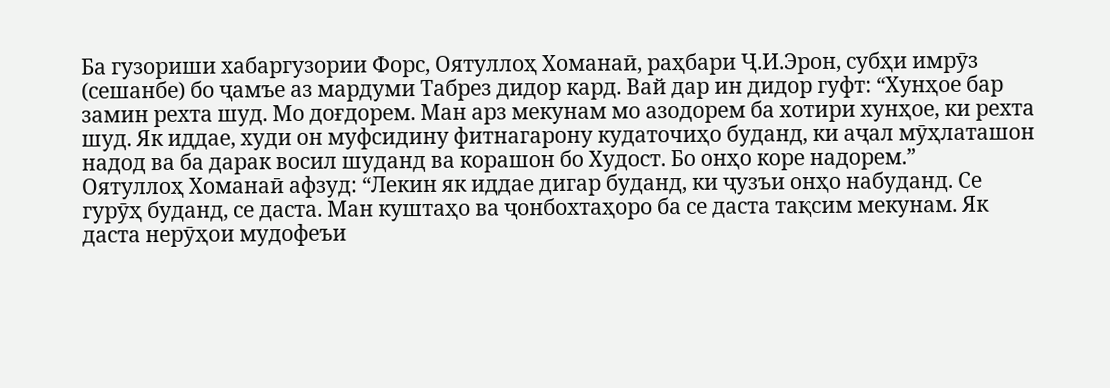Ба гузориши хабаргузории Форс, Оятуллоҳ Хоманаӣ, раҳбари Ҷ.И.Эрон, субҳи имрӯз (сешанбе) бо ҷамъе аз мардуми Табрез дидор кард. Вай дар ин дидор гуфт: “Хунҳое бар замин рехта шуд. Мо доғдорем. Ман арз мекунам мо азодорем ба хотири хунҳое, ки рехта шуд. Як иддае, худи он муфсидину фитнагарону кудаточиҳо буданд, ки аҷал мӯҳлаташон надод ва ба дарак восил шуданд ва корашон бо Худост. Бо онҳо коре надорем.”
Оятуллоҳ Хоманаӣ афзуд: “Лекин як иддае дигар буданд, ки ҷузъи онҳо набуданд. Се гурӯҳ буданд, се даста. Ман куштаҳо ва ҷонбохтаҳоро ба се даста тақсим мекунам. Як даста нерӯҳои мудофеъи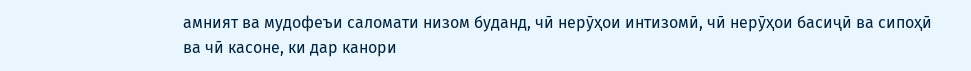амният ва мудофеъи саломати низом буданд, чӣ нерӯҳои интизомӣ, чӣ нерӯҳои басиҷӣ ва сипоҳӣ ва чӣ касоне, ки дар канори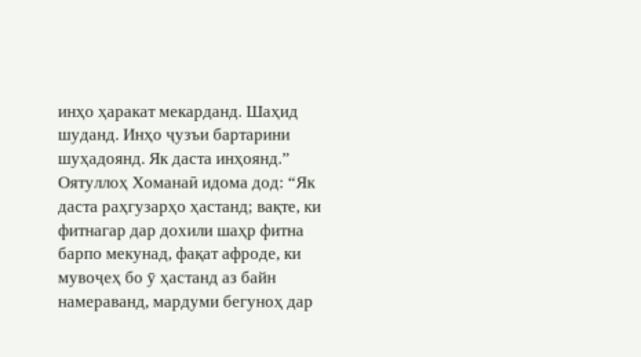инҳо ҳаракат мекарданд. Шаҳид шуданд. Инҳо ҷузъи бартарини шуҳадоянд. Як даста инҳоянд.”
Оятуллоҳ Хоманаӣ идома дод: “Як даста раҳгузарҳо ҳастанд; вақте, ки фитнагар дар дохили шаҳр фитна барпо мекунад, фақат афроде, ки мувоҷеҳ бо ӯ ҳастанд аз байн намераванд, мардуми бегуноҳ дар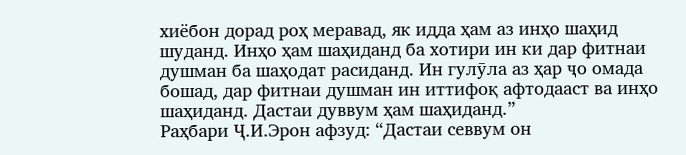хиёбон дорад роҳ меравад, як идда ҳам аз инҳо шаҳид шуданд. Инҳо ҳам шаҳиданд ба хотири ин ки дар фитнаи душман ба шаҳодат расиданд. Ин гулӯла аз ҳар ҷо омада бошад, дар фитнаи душман ин иттифоқ афтодааст ва инҳо шаҳиданд. Дастаи дуввум ҳам шаҳиданд.”
Раҳбари Ҷ.И.Эрон афзуд: “Дастаи севвум он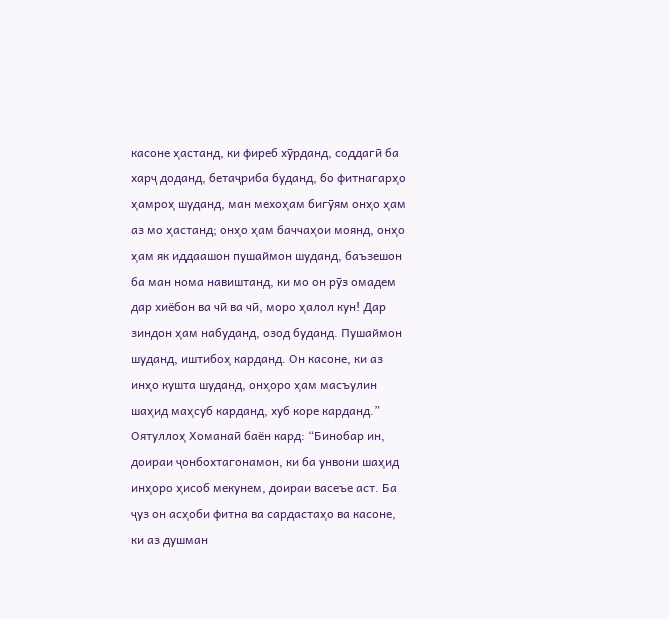касоне ҳастанд, ки фиреб хӯрданд, соддагӣ ба харҷ доданд, бетаҷриба буданд, бо фитнагарҳо ҳамроҳ шуданд, ман мехоҳам бигӯям онҳо ҳам аз мо ҳастанд; онҳо ҳам баччаҳои моянд, онҳо ҳам як иддаашон пушаймон шуданд, баъзешон ба ман нома навиштанд, ки мо он рӯз омадем дар хиёбон ва чӣ ва чӣ, моро ҳалол кун! Дар зиндон ҳам набуданд, озод буданд. Пушаймон шуданд, иштибоҳ карданд. Он касоне, ки аз инҳо кушта шуданд, онҳоро ҳам масъулин шаҳид маҳсуб карданд, хуб коре карданд.”
Оятуллоҳ Хоманаӣ баён кард: “Бинобар ин, доираи ҷонбохтагонамон, ки ба унвони шаҳид инҳоро ҳисоб мекунем, доираи васеъе аст. Ба ҷуз он асҳоби фитна ва сардастаҳо ва касоне, ки аз душман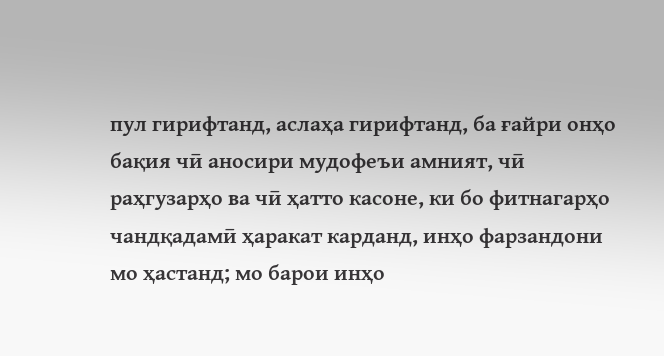пул гирифтанд, аслаҳа гирифтанд, ба ғайри онҳо бақия чӣ аносири мудофеъи амният, чӣ раҳгузарҳо ва чӣ ҳатто касоне, ки бо фитнагарҳо чандқадамӣ ҳаракат карданд, инҳо фарзандони мо ҳастанд; мо барои инҳо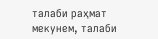талаби раҳмат мекунем, талаби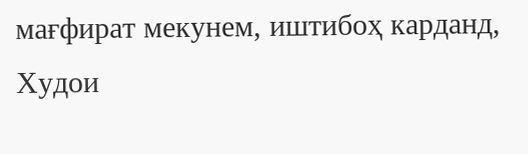мағфират мекунем, иштибоҳ карданд, Худои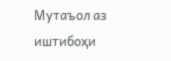Мутаъол аз иштибоҳи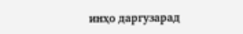инҳо даргузарад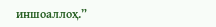иншоаллоҳ.”